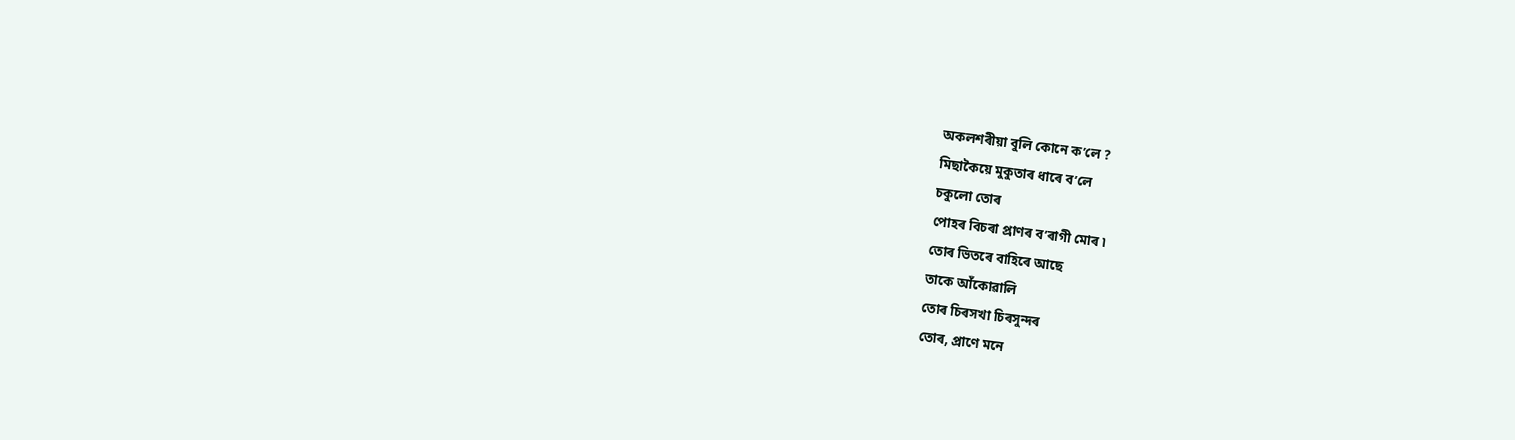অকলশৰীয়া বুলি কোনে ক’লে ?
মিছাকৈয়ে মুকুতাৰ ধাৰে ব’লে
চকুলো তোৰ
পোহৰ বিচৰা প্ৰাণৰ ব’ৰাগী মোৰ ৷
তোৰ ভিতৰে বাহিৰে আছে
তাকে আঁকোৱালি
তোৰ চিৰসখা চিৰসুন্দৰ
তোৰ, প্ৰাণে মনে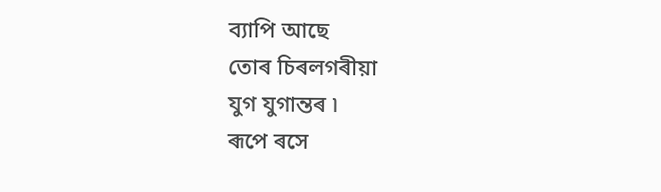ব্যাপি আছে
তোৰ চিৰলগৰীয়া
যুগ যুগান্তৰ ৷
ৰূপে ৰসে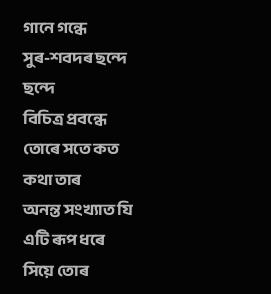গানে গন্ধে
সুৰ-শবদৰ ছন্দে ছন্দে
বিচিত্ৰ প্ৰবন্ধে
তোৰে সতে কত কথা তাৰ
অনন্ত সংখ্যাত যি এটি ৰূপ ধৰে
সিয়ে তোৰ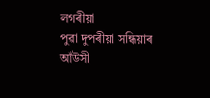লগৰীয়া
পুৱা দুপৰীয়া সন্ধিয়াৰ
আঁউসী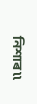নিশাৰ ৷৷